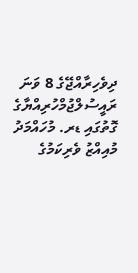ދިވެހިރާއްޖޭގެ 8 ވަނަ ރައީސުލްޖުމްހުރިއްޔާގެ ގޮތުގައި ޑރ. މުހައްމަދު މުއިއްޒު ވެރިކަމުގެ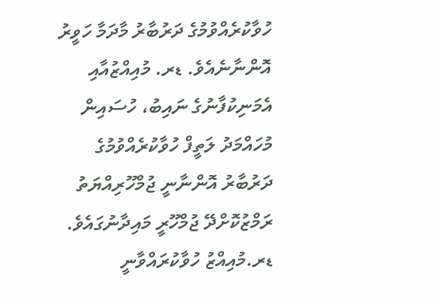ހުވާކުރެއްވުމުގެ ދަރުބާރު މާދަމާ ހަވީރު އޮންނާނެއެވެ. ޑރ. މުއިއްޒުއާއި އެމަނިކުފާނުގެ ނައިބު، ހުސައިން މުހައްމަދު ލަތީފް ހުވާކުރެއްވުމުގެ ދަރުބާރު އޮންނާނީ ޖުމްހޫރިއްޔަތު ރަމްޒުކޮށްދޭ ޖުމްހޫރީ މައިދާނުގައެވެ. ޑރ.މުއިއްޒު ހުވާކުރައްވާނީ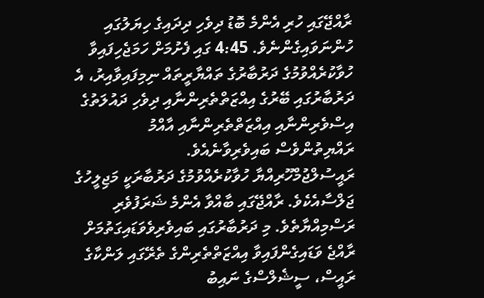ރާއްޖޭގައި ހުރި އެންމެ ބޮޑު ދިވެހި ދިދައިގެ ހިޔަލުގައި ހުންނަވައިގެންނެވެ. 4:45 ގައި ފެށުމަށް ހަމަޖެހިފައިވާ ހުވާކުރެއްވުމުގެ ދަރުބާރުގެ ތައްޔާރީތައް ނިމިފައިވާއިރު، އެ ދަރުބާރުގައި ބޭރުގެ އިއްޒަތްތެރިންނާއި ދިވެހި ދައުލަތުގެ އިސްވެރިންނާއި އިއްޒަތްތެރިންނާއި އާއްމު ރައްޔިތުންވެސް ބައިވެރިވާނެއެވެ.
ރައީސުލްޖުމްހޫރިއްޔާ ހުވާކުރެއްވުމުގެ ދަރުބާރަކީ މަޖިލީހުގެ ޖަލްސާއެކެވެ. ރާއްޖޭގައި ބާއްވާ އެންމެ ޝަރަފުވެރި ރަސްމިއްޔާތެވެ. މި ދަރުބާރުގައި ބައިވެރިވެވަޑައިގަތުމަށް ރާއްޖެ ވަޑައިގެންފައިވާ އިއްޒަތްތެރިންގެ ތެރޭގައި ލަންކާގެ ރައީސް، ސީޝެލްސްގެ ނައިބު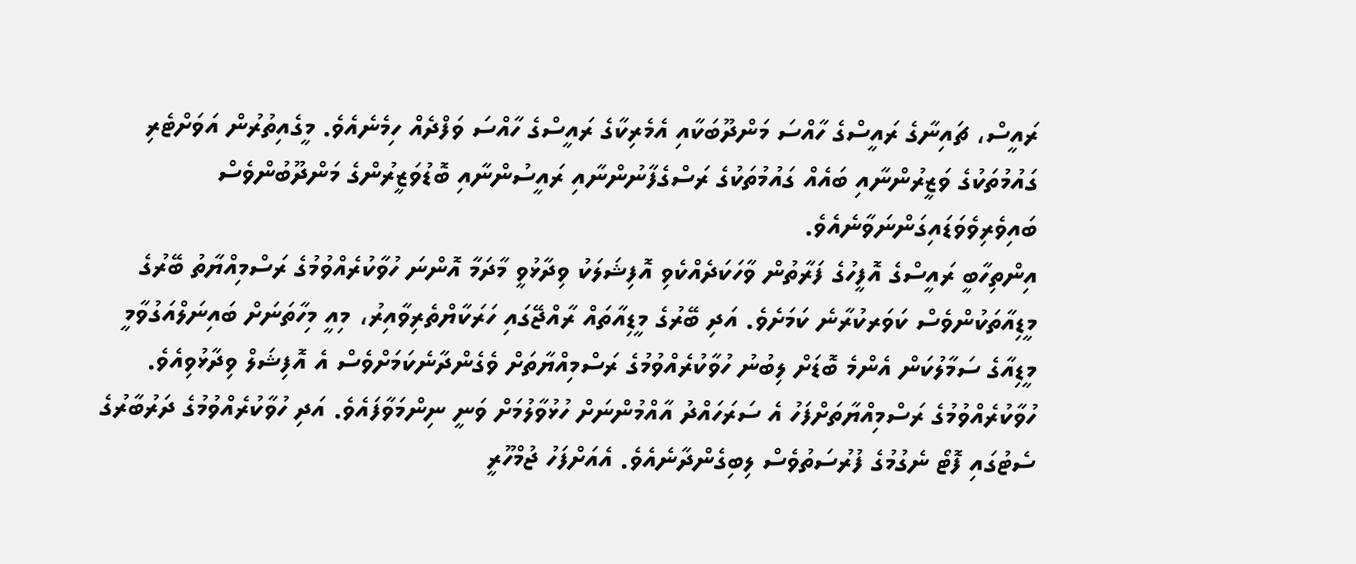ރައީސް، ޗައިނާގެ ރައީސްގެ ހާއްސަ މަންދޫބަކާއި އެމެރިކާގެ ރައީސްގެ ހާއްސަ ވަފްދެއް ހިމެނެއެވެ. މީގެއިތުރުން އަވަށްޓެރި ގައުމުތަކުގެ ވަޒީރުންނާއި ބައެއް ގައުމުތަކުގެ ރަސްގެފާނުންނާއި ރައީސުންނާއި ބޮޑުވަޒީރުންގެ މަންދޫބުންވެސް ބައިވެރިވެވަޑައިގަންނަވާނެއެވެ.
އިންތިހާބީ ރައީސްގެ އޮފީހުގެ ފަރާތުން ވާހަކަދެއްކެވި އޮފިޝަލަކު ވިދާޅުވީ މާދަމާ އޮންނަ ހުވާކުރެއްވުމުގެ ރަސްމިއްޔާތު ބޭރުގެ މީޑިއާތަކުންވެސް ކަވަރކުރާނެ ކަމަށެވެ. އަދި ބޭރުގެ މީޑިއާތައް ރާއްޖޭގައި ހަރަކާޔްތެރިވާއިރު، މިއީ މިހާތަނަށް ބައިނަލްއަގުވާމީ މީޑިއާގެ ސަމާލުކަން އެންމެ ބޮޑަށް ލިބުނު ހުވާކުރެއްވުމުގެ ރަސްމިއްޔާތަށް ވެގެންދާނެކަމަށްވެސް އެ އޮފިޝަލް ވިދާޅުވިއެވެ.
ހުވާކުރެއްވުމުގެ ރަސްމިއްޔާތަށްފަހު އެ ސަރަހައްދު އާއްމުންނަށް ހުޅުވާލުމަށް ވަނީ ނިންމަވާފައެވެ. އަދި ހުވާކުރެއްވުމުގެ ދަރުބާރުގެ ސެޓުގައި ފޮޓޯ ނެގުމުގެ ފުރުސަތުވެސް ލިބިގެންދާނެއެވެ. އެއަށްފަހު ޖުމްހޫރީ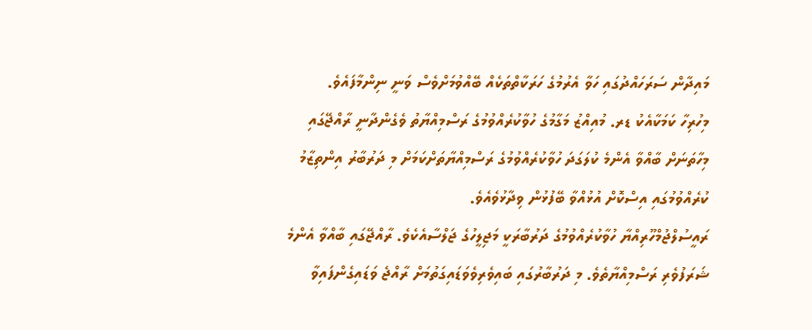މައިދާން ސަރަހައްދުގައި ހަވާ އެރުމުގެ ހަރަކާތްތަކެއް ބޭއްވުމަށްވެސް ވަނީ ނިންމާފައެވެ.
މިހުރިހާ ކަމަކާއެކު ޑރ. މުއިއްޒު މަގާމުގެ ހުވާކުރެއްވުމުގެ ރަސްމިއްޔާތު ވެގެންދާނީ ރާއްޖޭގައި މިހާތަނަށް ބާއްވާ އެންމެ ކުލަގަދަ ހުވާކުރެއްވުމުގެ ރަސްމިއްޔާތަށްކަމަށް މި ދަރުބާރު އިންތިޒާމު ކުރެއްވުމުގައި އިސްކޮށް އުޅުއްވާ ބޭފުޅުން ވިދާޅުވެއެވެ.
ރައީސުލްޖުމްހޫރިއްޔާ ހުވާކުރެއްވުމުގެ ދަރުބާރަކީ މަޖިލީހުގެ ޖަލްސާއެކެވެ. ރާއްޖޭގައި ބާއްވާ އެންމެ ޝަރަފުވެރި ރަސްމިއްޔާތެވެ. މި ދަރުބާރުގައި ބައިވެރިވެވަޑައިގަތުމަށް ރާއްޖެ ވަޑައިގެންފައިވާ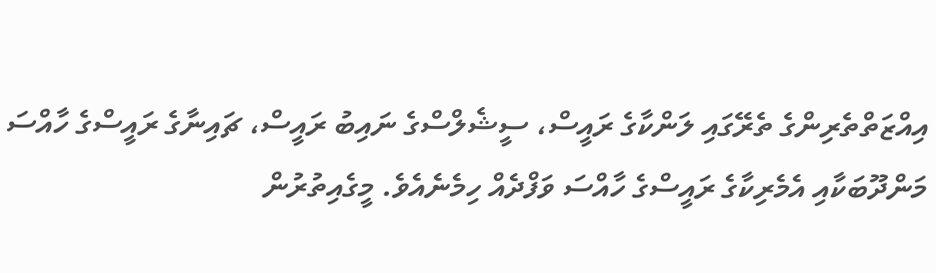އިއްޒަތްތެރިންގެ ތެރޭގައި ލަންކާގެ ރައީސް، ސީޝެލްސްގެ ނައިބު ރައީސް، ޗައިނާގެ ރައީސްގެ ހާއްސަ މަންދޫބަކާއި އެމެރިކާގެ ރައީސްގެ ހާއްސަ ވަފްދެއް ހިމެނެއެވެ. މީގެއިތުރުން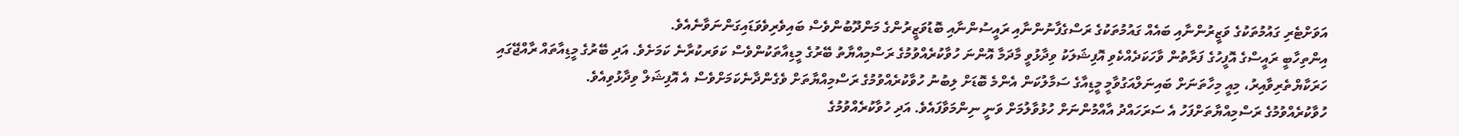އަވަށްޓެރި ގައުމުތަކުގެ ވަޒީރުންނާއި ބައެއް ގައުމުތަކުގެ ރަސްގެފާނުންނާއި ރައީސުންނާއި ބޮޑުވަޒީރުންގެ މަންދޫބުންވެސް ބައިވެރިވެވަޑައިގަންނަވާނެއެވެ.
އިންތިހާބީ ރައީސްގެ އޮފީހުގެ ފަރާތުން ވާހަކަދެއްކެވި އޮފިޝަލަކު ވިދާޅުވީ މާދަމާ އޮންނަ ހުވާކުރެއްވުމުގެ ރަސްމިއްޔާތު ބޭރުގެ މީޑިއާތަކުންވެސް ކަވަރކުރާނެ ކަމަށެވެ. އަދި ބޭރުގެ މީޑިއާތައް ރާއްޖޭގައި ހަރަކާޔްތެރިވާއިރު، މިއީ މިހާތަނަށް ބައިނަލްއަގުވާމީ މީޑިއާގެ ސަމާލުކަން އެންމެ ބޮޑަށް ލިބުނު ހުވާކުރެއްވުމުގެ ރަސްމިއްޔާތަށް ވެގެންދާނެކަމަށްވެސް އެ އޮފިޝަލް ވިދާޅުވިއެވެ.
ހުވާކުރެއްވުމުގެ ރަސްމިއްޔާތަށްފަހު އެ ސަރަހައްދު އާއްމުންނަށް ހުޅުވާލުމަށް ވަނީ ނިންމަވާފައެވެ. އަދި ހުވާކުރެއްވުމުގެ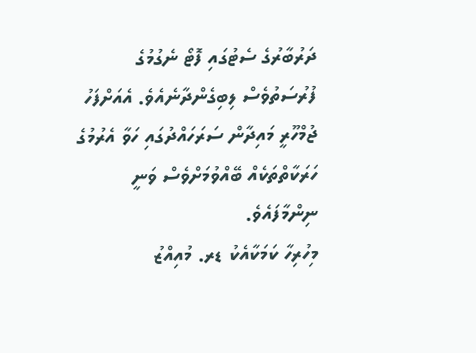ދަރުބާރުގެ ސެޓުގައި ފޮޓޯ ނެގުމުގެ ފުރުސަތުވެސް ލިބިގެންދާނެއެވެ. އެއަށްފަހު ޖުމްހޫރީ މައިދާން ސަރަހައްދުގައި ހަވާ އެރުމުގެ ހަރަކާތްތަކެއް ބޭއްވުމަށްވެސް ވަނީ ނިންމާފައެވެ.
މިހުރިހާ ކަމަކާއެކު ޑރ. މުއިއްޒު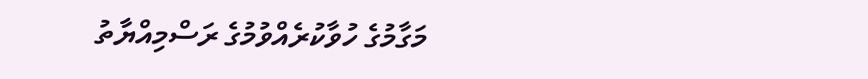މަގާމުގެ ހުވާކުރެއްވުމުގެ ރަސްމިއްޔާތު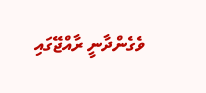ވެގެންދާނީ ރާއްޖޭގައި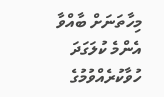މިހާތަނަށް ބާއްވާ އެންމެ ކުލަގަދަ ހުވާކުރެއްވުމުގެ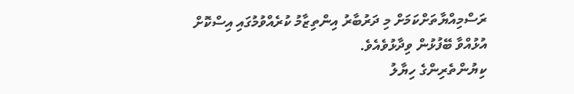ރަސްމިއްޔާތަށްކަމަށް މި ދަރުބާރު އިންތިޒާމު ކުރެއްވުމުގައި އިސްކޮށް އުޅުއްވާ ބޭފުޅުން ވިދާޅުވެއެވެ.
ކިޔުންތެރިންގެ ހިޔާލު